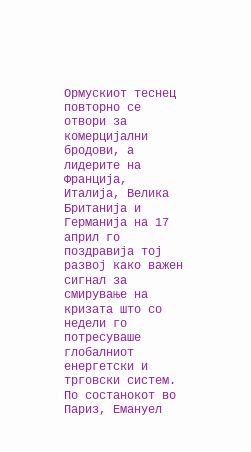Ормускиот теснец повторно се отвори за комерцијални бродови, а лидерите на Франција, Италија, Велика Британија и Германија на 17 април го поздравија тој развој како важен сигнал за смирување на кризата што со недели го потресуваше глобалниот енергетски и трговски систем. По состанокот во Париз, Емануел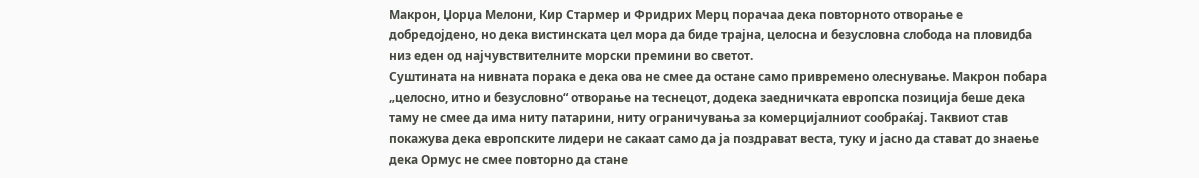Макрон, Џорџа Мелони, Кир Стармер и Фридрих Мерц порачаа дека повторното отворање е добредојдено, но дека вистинската цел мора да биде трајна, целосна и безусловна слобода на пловидба низ еден од најчувствителните морски премини во светот.
Суштината на нивната порака е дека ова не смее да остане само привремено олеснување. Макрон побара „целосно, итно и безусловно“ отворање на теснецот, додека заедничката европска позиција беше дека таму не смее да има ниту патарини, ниту ограничувања за комерцијалниот сообраќај. Таквиот став покажува дека европските лидери не сакаат само да ја поздрават веста, туку и јасно да стават до знаење дека Ормус не смее повторно да стане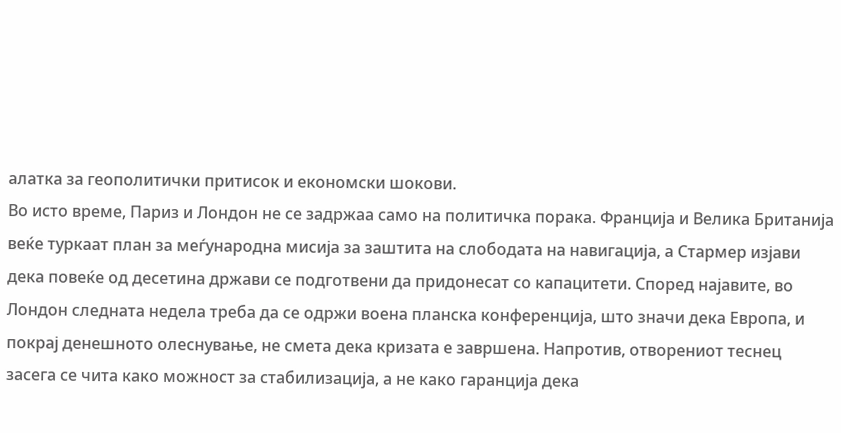алатка за геополитички притисок и економски шокови.
Во исто време, Париз и Лондон не се задржаа само на политичка порака. Франција и Велика Британија веќе туркаат план за меѓународна мисија за заштита на слободата на навигација, а Стармер изјави дека повеќе од десетина држави се подготвени да придонесат со капацитети. Според најавите, во Лондон следната недела треба да се одржи воена планска конференција, што значи дека Европа, и покрај денешното олеснување, не смета дека кризата е завршена. Напротив, отворениот теснец засега се чита како можност за стабилизација, а не како гаранција дека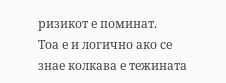ризикот е поминат.
Тоа е и логично ако се знае колкава е тежината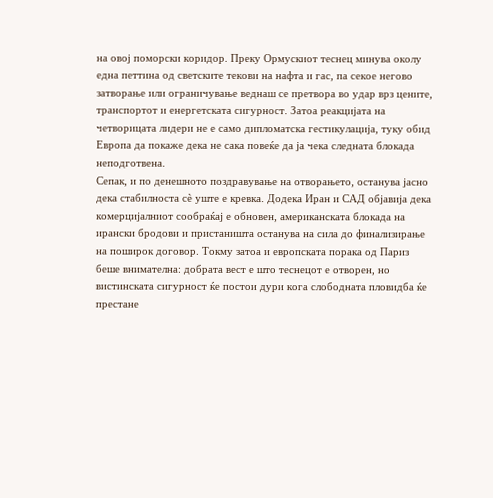на овој поморски коридор. Преку Ормускиот теснец минува околу една петтина од светските текови на нафта и гас, па секое негово затворање или ограничување веднаш се претвора во удар врз цените, транспортот и енергетската сигурност. Затоа реакцијата на четворицата лидери не е само дипломатска гестикулација, туку обид Европа да покаже дека не сака повеќе да ја чека следната блокада неподготвена.
Сепак, и по денешното поздравување на отворањето, останува јасно дека стабилноста сè уште е кревка. Додека Иран и САД објавија дека комерцијалниот сообраќај е обновен, американската блокада на ирански бродови и пристаништа останува на сила до финализирање на поширок договор. Токму затоа и европската порака од Париз беше внимателна: добрата вест е што теснецот е отворен, но вистинската сигурност ќе постои дури кога слободната пловидба ќе престане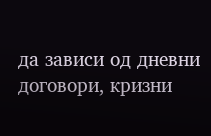да зависи од дневни договори, кризни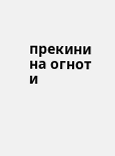прекини на огнот и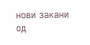нови закани од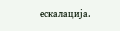ескалација.